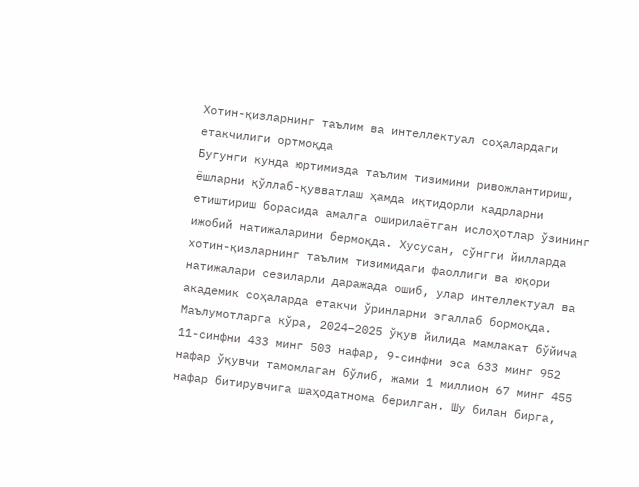Хотин-қизларнинг таълим ва интеллектуал соҳалардаги етакчилиги ортмоқда
Бугунги кунда юртимизда таълим тизимини ривожлантириш, ёшларни қўллаб-қувватлаш ҳамда иқтидорли кадрларни етиштириш борасида амалга оширилаётган ислоҳотлар ўзининг ижобий натижаларини бермоқда. Хусусан, сўнгги йилларда хотин-қизларнинг таълим тизимидаги фаоллиги ва юқори натижалари сезиларли даражада ошиб, улар интеллектуал ва академик соҳаларда етакчи ўринларни эгаллаб бормоқда.
Маълумотларга кўра, 2024–2025 ўқув йилида мамлакат бўйича 11-синфни 433 минг 503 нафар, 9-синфни эса 633 минг 952 нафар ўқувчи тамомлаган бўлиб, жами 1 миллион 67 минг 455 нафар битирувчига шаҳодатнома берилган. Шу билан бирга,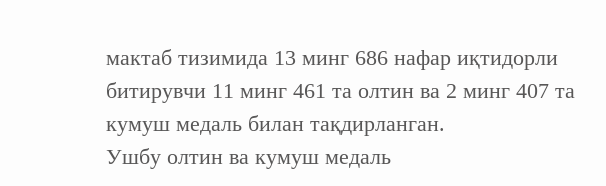мактаб тизимида 13 минг 686 нафар иқтидорли битирувчи 11 минг 461 та олтин ва 2 минг 407 та кумуш медаль билан тақдирланган.
Ушбу олтин ва кумуш медаль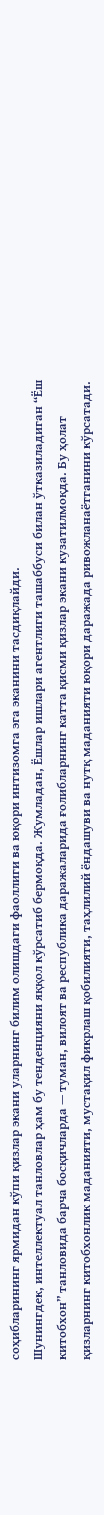соҳибларининг ярмидан кўпи қизлар экани уларнинг билим олишдаги фаоллиги ва юқори интизомга эга эканини тасдиқлайди.
Шунингдек, интеллектуал танловлар ҳам бу тенденцияни яққол кўрсатиб бермоқда. Жумладан, Ёшлар ишлари агентлиги ташаббуси билан ўтказиладиган “Ёш китобхон” танловида барча босқичларда — туман, вилоят ва республика даражаларида ғолибларнинг катта қисми қизлар экани кузатилмоқда. Бу ҳолат қизларнинг китобхонлик маданияти, мустақил фикрлаш қобилияти, таҳлилий ёндашуви ва нутқ маданияти юқори даражада ривожланаётганини кўрсатади.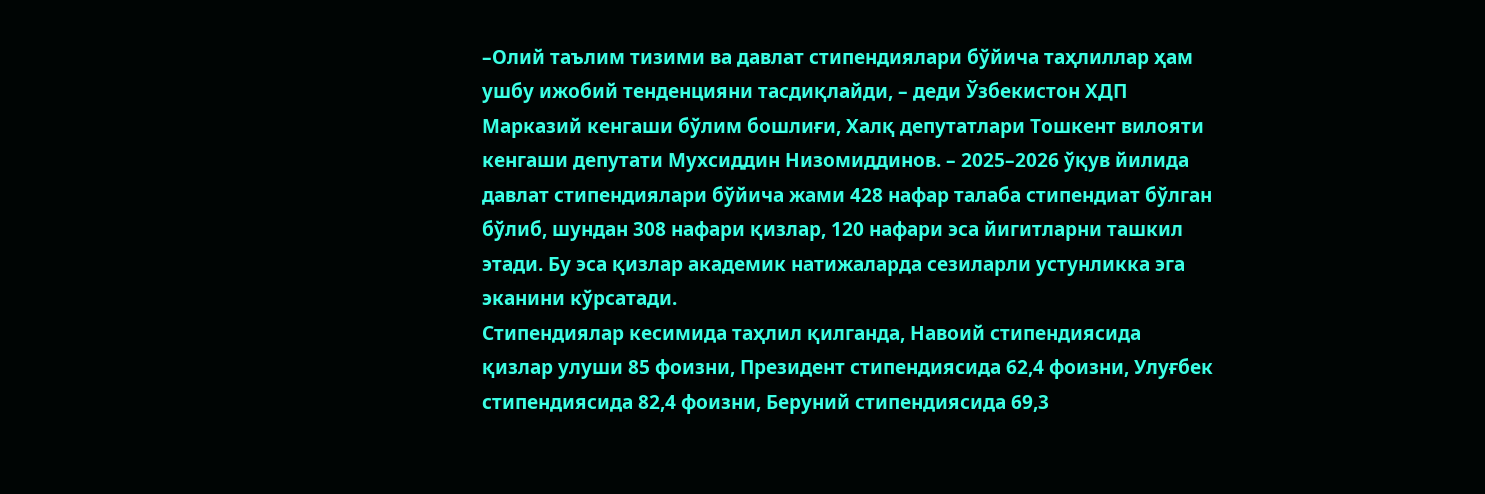–Олий таълим тизими ва давлат стипендиялари бўйича таҳлиллар ҳам ушбу ижобий тенденцияни тасдиқлайди, – деди Ўзбекистон ХДП Марказий кенгаши бўлим бошлиғи, Халқ депутатлари Тошкент вилояти кенгаши депутати Мухсиддин Низомиддинов. – 2025–2026 ўқув йилида давлат стипендиялари бўйича жами 428 нафар талаба стипендиат бўлган бўлиб, шундан 308 нафари қизлар, 120 нафари эса йигитларни ташкил этади. Бу эса қизлар академик натижаларда сезиларли устунликка эга эканини кўрсатади.
Стипендиялар кесимида таҳлил қилганда, Навоий стипендиясида қизлар улуши 85 фоизни, Президент стипендиясида 62,4 фоизни, Улуғбек стипендиясида 82,4 фоизни, Беруний стипендиясида 69,3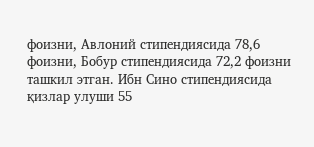фоизни, Авлоний стипендиясида 78,6 фоизни, Бобур стипендиясида 72,2 фоизни ташкил этган. Ибн Сино стипендиясида қизлар улуши 55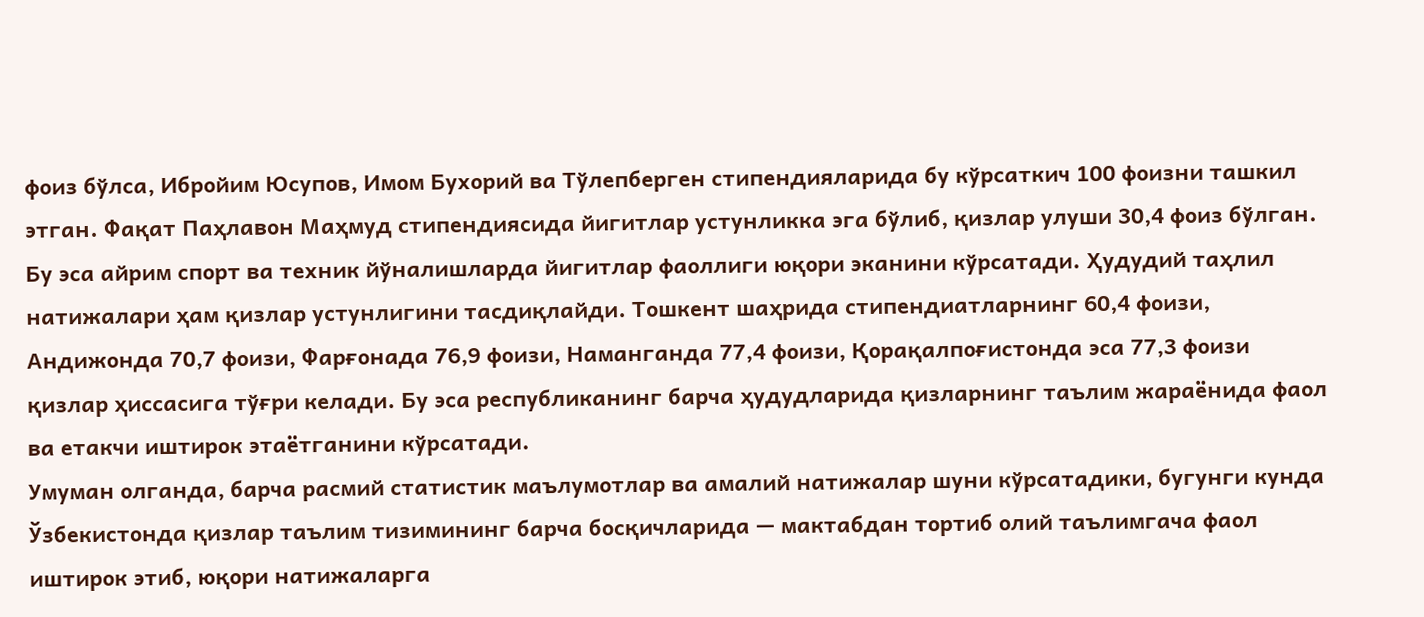фоиз бўлса, Ибройим Юсупов, Имом Бухорий ва Тўлепберген стипендияларида бу кўрсаткич 100 фоизни ташкил этган. Фақат Паҳлавон Маҳмуд стипендиясида йигитлар устунликка эга бўлиб, қизлар улуши 30,4 фоиз бўлган.
Бу эса айрим спорт ва техник йўналишларда йигитлар фаоллиги юқори эканини кўрсатади. Ҳудудий таҳлил натижалари ҳам қизлар устунлигини тасдиқлайди. Тошкент шаҳрида стипендиатларнинг 60,4 фоизи, Андижонда 70,7 фоизи, Фарғонада 76,9 фоизи, Наманганда 77,4 фоизи, Қорақалпоғистонда эса 77,3 фоизи қизлар ҳиссасига тўғри келади. Бу эса республиканинг барча ҳудудларида қизларнинг таълим жараёнида фаол ва етакчи иштирок этаётганини кўрсатади.
Умуман олганда, барча расмий статистик маълумотлар ва амалий натижалар шуни кўрсатадики, бугунги кунда Ўзбекистонда қизлар таълим тизимининг барча босқичларида — мактабдан тортиб олий таълимгача фаол иштирок этиб, юқори натижаларга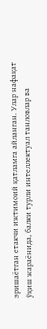эришаётган етакчи ижтимоий қатламга айланган. Улар нафақат ўқиш жараёнида, балки турли интеллектуал танловлар ва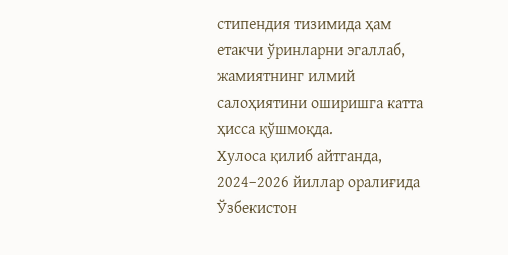стипендия тизимида ҳам етакчи ўринларни эгаллаб, жамиятнинг илмий салоҳиятини оширишга катта ҳисса қўшмоқда.
Хулоса қилиб айтганда, 2024–2026 йиллар оралиғида Ўзбекистон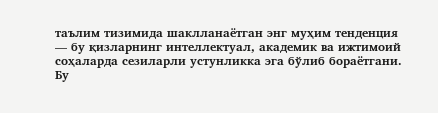таълим тизимида шаклланаётган энг муҳим тенденция — бу қизларнинг интеллектуал, академик ва ижтимоий соҳаларда сезиларли устунликка эга бўлиб бораётгани. Бу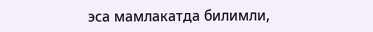эса мамлакатда билимли,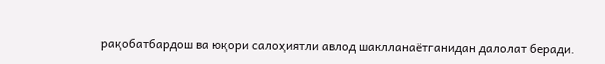рақобатбардош ва юқори салоҳиятли авлод шаклланаётганидан далолат беради.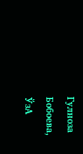Гулноза Бобоева,
ЎзА